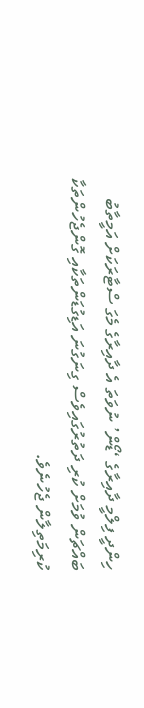ހިންދީ ފިލްމީ ދާއިރާގެ ‘ޑޯން’ ނުވަތަ އެ ދާއިރާގެ މެގަ ސްޓާރަކަށް އަމީތާބު ބައްޗަން ވުމަށް ކުރި ދަތުރުގައިވެސް ގިނަގުނަ އަޑިގުޑަންތަކާއި ގޮންޖެހުންތަކާ ކުރިމަތިލާން ޖެހުނެވެ.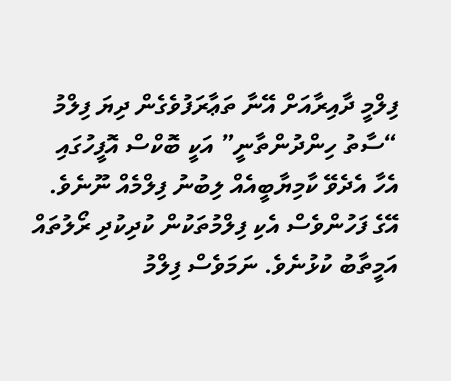ފިލްމީ ދާއިރާއަށް އޭނާ ތަޢާރަފުވެގެން ދިޔަ ފިލްމު “ސާތު ހިންދުންތާނީ” އަކީ ބޮކްސް އޮފީހުގައި އެހާ އެދެވޭ ކާމިޔާބީއެއް ލިބުނު ފިލްމެއް ނޫނެވެ. އޭގެ ފަހުންވެސް އެކި ފިލްމުތަކުން ކުދިކުދި ރޯލުތައް އަމީތާބު ކުޅުނެވެ. ނަމަވެސް ފިލްމު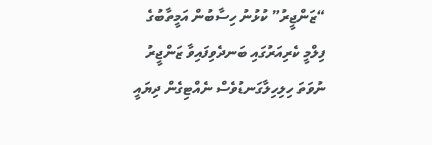“ޒަންޖީރު” ކުޅުނު ހިސާބުން އަމީތާބުގެ ފިލްމީ ކެރިއަރުގައި ބަނދެވިފައިވާ ޒަންޖީރު ނުވަތަ ހިލިހިލާގަނޑުވެސް ނެއްޓިގެން ދިޔައީ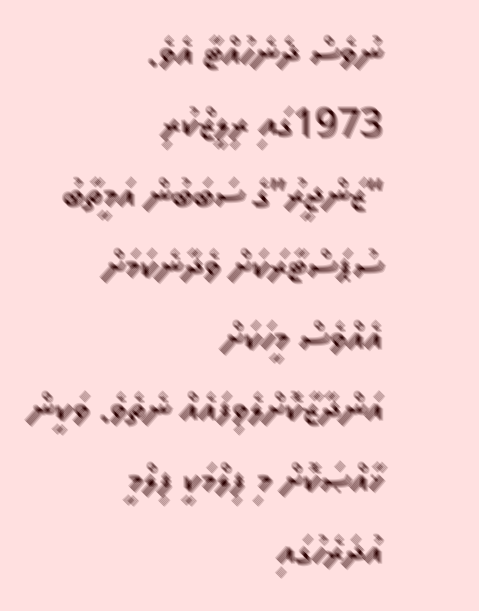ނުވެސް ދެނެހުއްޓާ އެވެ.
1973ގައި ރިލީޒްކުރި “ޒަންޖީރު”ގެ ސަބަބުން އަމީތާބު ސުޕަސްޓާރަކަށް ވެދާނެކަމަށް އެއްވެސް މީހަކަށް އަންދާޒާކޮށްލެވިފައެއް ނެތެވެ. ވަކީން ޚާއްޞަކޮށް މި ފިލްމަކީ ފިލްމީ އުދަރެހުގައި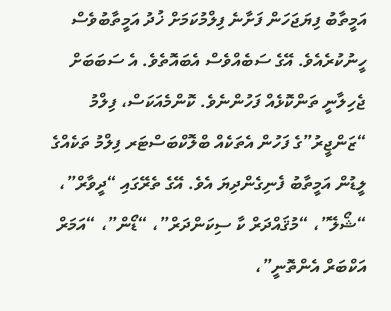އަމީތާބު ފިޔަޖަހަން ފަށާނެ ފިލްމުކަމަށް ޚުދު އަމީތާބުވެސް ހީނުކުރެއެވެ. އޭގެ ސަބެއްވެސް އެބައޮތެވެ. އެ ސަބަބަށް ޖެހިލާނީ ތަންކޮޅެއް ފަހުންނެވެ. ކޮންމެއަކަސް، ފިލްމު “ޒަންޖީރު”ގެ ފަހުން އެތަކެއް ބްލޮކްބަސްޓަރ ފިލްމު ތަކެއްގެ ލީޑުން އަމީތާބު ފެނިގެންދިޔަ އެވެ. އޭގެ ތެރޭގައި “ދީވާރް”، “ޝޯލޭ”، “މުޤައްދަރް ކާ ސިކަންދަރް”، “ޑޯން”، “އަމަރް އަކްބަރް އެންތޮނީ”،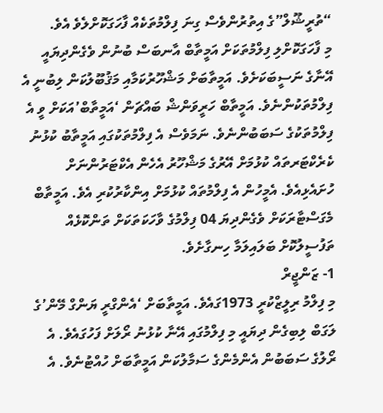“ތުރީޝޫލް”ގެ އިތުރުންވެސް ގިނަ ފިލްމުތަކެއް ފާހަގަކޮށްލެވެ އެވެ.
މި ފާހަގަކޮށްލި ފިލްމުތަކަށް އަމީތާބް އާނބަސް ބުނުން ވެގެންދިޔައީ އޭނާގެ ނަސީބަކަށެވެ. އަމީތާބަށް މަޝްހޫރުކަމާއި މަޤުބޫލުކަން ލިބުނީ އެ ފިލްމުތަކުންނެވެ. އަމީތާބް ހަރީވަންޝް ބައްޗަން ‘އަމީތާބް’އަކަށް ވީ އެ ފިލްމުތަކުގެ ސަބަބުންނެވެ. ނަމަވެސް އެ ފިލްމުތަކުގައި އަމީތާބު ކުޅުނު ކެރެކްޓަރތައް ކުޅުމަށް އޭރުގެ މަޝްހޫރު އެހެން އެކްޓަރުންނަށް ހުށައެޅިއެވެ. އެމީހުން އެ ފިލްމުތައް ކުޅުމަށް އިންކާރުކުރި އެވެ. އަމީތާބް މެގަސްޓާރަކަށް ވެގެންދިޔަ 04 ފިލްމުގެ ވާހަކަތަކަށް ތަންކޮޅެއް ތަފުސީލުކޮށް ބަލައިލަމާ ހިނގާށެވެ.
1- ޒަންޖީރް
މި ފިލްމު ރިލީޒްކުރީ 1973ގައެވެ. އަމީތާބަށް ‘އެންގްރީ ޔަންގް މޭން’ގެ ލަގަބް ލިބިގެން ދިޔައީ މި ފިލްމުގައި އޭނާ ކުޅުނު ރޯލަށް ފަހުގައެވެ. އެ ރޯލުގެ ސަބަބުން އެންމެންގެ ސަމާލުކަން އަމީތާބަށް ހުއްޓުނެވެ. އެ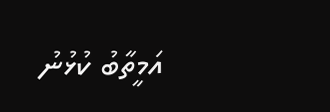އަމީތާބު ކުޅުނު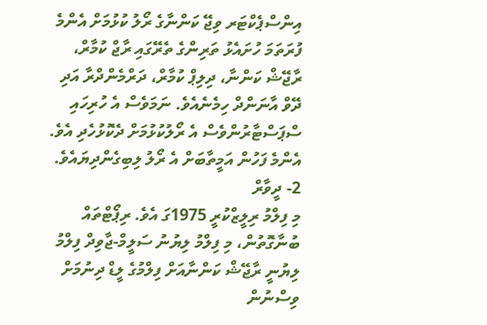އިންސްޕެކްޓަރ ވިޖޭ ކަންނާގެ ރޯލު ކުޅުމަށް އެންމެ ފުރަތަމަ ހުށައެޅު ތަރިންގެ ތެރޭގައި ރާޖް ކުމާރް، ރާޖޭޝް ކަންނާ، ދިލިޕް ކުމާރް، ދަރްމެންދްރާ އަދި ދޭވް އާނަންދް ހިމެނެއެވެ. ނަމަވެސް އެ ހުރިހައި ސްޕަސްޓާރުންވެސް އެ ރޯލުކުޅުމަށް ދެކޮޅުހެދި އެވެ. އެންމެ ފަހުން އަމީތާބަށް އެ ރޯލު ލިބިގެންދިޔައެވެ.
2- ދީވާރް
މި ފިލްމު ރިލީޒްކުރީ 1975ގަ އެވެ. ރިޕޯޓްތައް ބުނާގޮތުން، މި ފިލްމު ލިޔުނު ސަލީމް-ޖާވިދް ފިލްމު ލިޔުނީ ރާޖޭޝް ކަންނާއަށް ފިލްމުގެ ލީޑް ދިނުމަށް ވިސްނުން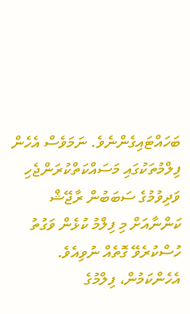ބަހައްޓައިގެންނެވެ. ނަމަވެސް އެހެން ފިލްމުތަކުގައި މަސައްކަތްކުރަންޖެހި ވަދިވުމުގެ ސަބަބުން ރާޖޭޝް ކަންނާއަށް މި ފިލްމު ކުޅެން ވަގުތު ހުސްކުރެވޭ ގޮތެއް ނުވިއެވެ. އެހެންކަމުން، ފިލްމުގެ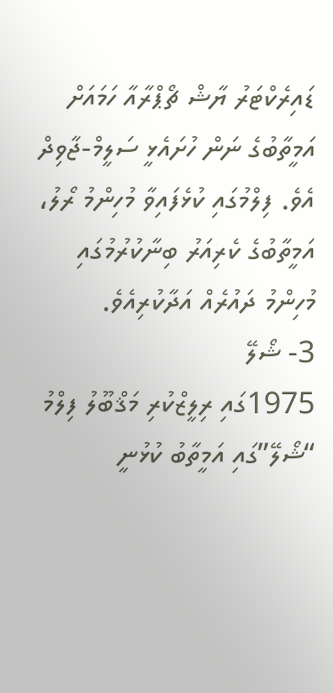ޑައިރެކްޓަރު ޔާޝް ޗޯޕްރާއާ ހަމައަށް އަމީތާބުގެ ނަން ހުށައެޅީ ސަލީމް-ޖާވިދް އެވެ. ފިލްމުގައި ކުޅެފައިވާ މުހިންމު ރޯލު، އަމީތާބުގެ ކެރިއަރު ބިނާކުރުމުގައި މުހިންމު ދައުރެއް އަދާކުރިއެވެ.
3- ޝޯލޭ
1975ގައި ރިލީޒްކުރި މަޤްބޫލު ފިލްމު “ޝޯލޭ”ގައި އަމީތާބު ކުޅުނީ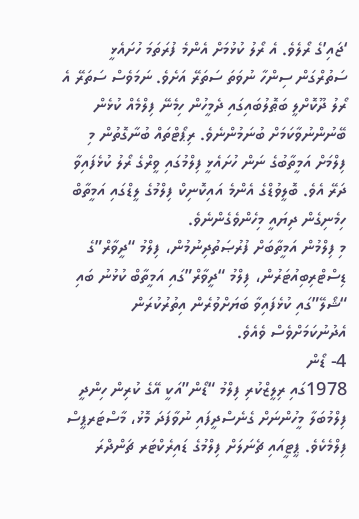‘ޖައި’ގެ ރޯލެވެ. އެ ރޯލު ކުޅުމަށް އެންމެ ފުރަތަމަ ހުށައެޅީ ސަތުރްގަން ސިންހާ ނުވަތަ ސަތަރޭ އަށެވެ. ނަމަވެސް ސަތަރޭ އެ ރޯލު ދޫކޮށްލީ ބަޠޮލުބައިގައި ދެމީހުން ހިމެނޭ ފިލްމެއް ކުޅެން ބޭނުންނުވާކަމަށް ބުނަމުންނެވެ. ރިޕޯޓްތައް ބުނާގޮތުން މި ފިލްމަށް އަމީތާބުގެ ނަން ހުށައެޅީ ފިލްމުގައި ވީރްގެ ރޯލު ކުޅެފައިވާ ދަރޭ އެވެ. ބޮލީވުޑްގެ އެންމެ އައިކޮނިކް ފިލްމުގެ ލީޑްގައި އަމީތާބް ހިމެނިގެން ދިޔައީ މިހެންވެގެންނެވެ.
މި ފިލްމުން އަމީތާބަށް ފުރުޞަތުދިނުމުން، ފިލްމު “ދީވާރް”ގެ ޑިސްޓްރިބިއުޓަރުން، ފިލްމު “ދީވާރް”ގައި އަމީތާބް ކުޅުނު ބައި “ޝޯލޭ”ގައި ކުޅެފައިވާ ބަޔަށްވުރެން އިތުރުކުރަން އެދުނުކަމަށްވެސް ވެއެވެ.
4- ޑޯން
1978ގައި ރިލީޒްކުރި ފިލްމު “ޑޯން”އަކީ އޭގެ ކުރިން ހިންދީ ފިލްމުބަލާ މީހުންނަށް ގެނެސްދީފައި ނުވާފަދަ މޮޅު، މާސްޓަރޕީސް ފިލްމެކެވެ. ޕީޓީއައި ޗެނަލަށް ފިލްމުގެ ޑައިރެކްޓަރ ޗަންދްރަ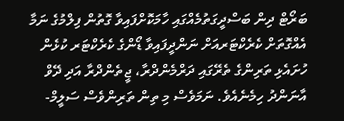ބަރޯޓް ދިން ބަސްދީގަތުމެއްގައި ހާމަކޮށްފައިވާ ގޮތުން ފިލްމުގެ ނަމާ އެއްގޮތަށް ކެރެކްޓަރއަށް ނަންދީފައިވާ ޑޯންގެ ކެރެކްޓަރ ކުޅެން ހުށައެޅި ތަރިންގެ ތެރޭގައި ދަރްމެންދްރާ، ޖީތެންދްރާ އަދި ދޭވް އާނަންދު ހިމެނެއެވެ. ނަމަވެސް މި ތިން ތަރިންވެސް ސަލީމް-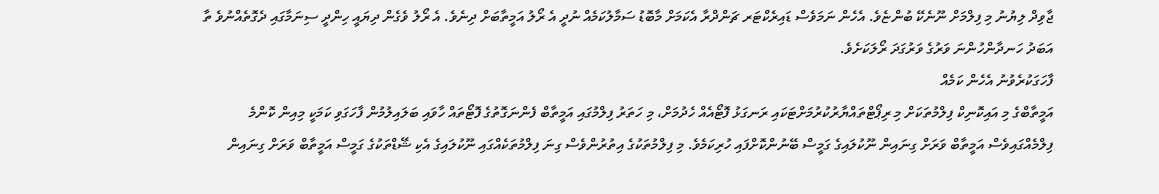ޖާވިދް ލިޔުނު މި ފިލްމަށް ނޫނެކޭ ބުންޏެވެ. އެހެން ނަމަވެސް ޑައިރެކްޓަރ ޗަންދްރާ އެކަމަށް މާބޮޑު ސަމާލުކަމެއް ނުދީ އެ ރޯލު އަމީތާބަށް ދިނެވެ. އެ ރޯލު ވެގެން ދިޔައީ ހިންދީ ސިނަމާގައި ދެގޮތެއްނުވެ ތާ އަބަދު ހަނދާންހުންނަ ވަރުގެ ވަރުގަދަ ރޯލަކަށެވެ.
ފާހަގަކުރެވުނު އެހެން ކަމެއް
އަމީތާބްގެ މި އައިކޮނިކް ފިލްމުތަކަށް މި ރިޕޯޓްތައްޔާރުކުރުމަށްޓަކައި ރަނގަޅު ފޮޓޯއެއް ހެދުމަށް، މި ހަތަރު ފިލްމުގައި އަމީތާބް ފެންނަގޮތުގެ ފޮޓޯތައް ހާވައި ބަލައިލުމުން ފާހަގަވި ކަމަކީ މިއިން ކޮންމެ ފިލްމެއްގައިވެސް އަމީތާބް ވަރަށް ގިނައިން ނޫކުލައިގެ ގަމީސް ބޭނުންކޮށްފައި ހުރިކަމެވެ. މި ފިލްމުތަކުގެ އިތުރުންވެސް ގިނަ ފިލްމުތަކެއްގައި ނޫކުލައިގެ އެކި ޝޭޑްތަކުގެ ގަމީސް އަމީތާބް ވަރަށް ގިނައިން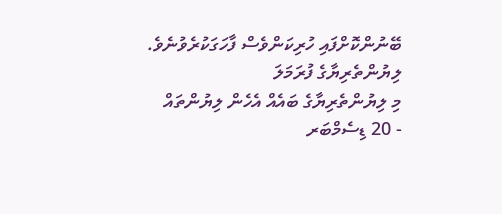ބޭނުންކޮށްފައި ހުރިކަންވެސް ފާހަގަކުރެވުނެވެ.
ލިޔުންތެރިޔާގެ ފުރަމަލަ
މި ލިޔުންތެރިޔާގެ ބައެއް އެހެން ލިޔުންތައް
- 20 ޑިސެމްބަރ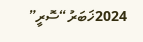2024ޚަބަރު“ސޮރީ”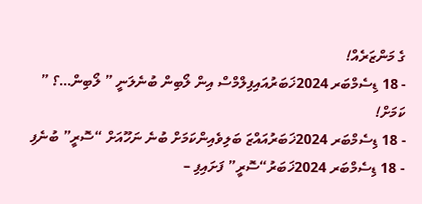ގެ މަންޒަރެއް!
- 18 ޑިސެމްބަރ 2024ޚަބަރުއައިފިލްމްސް އިން ލޯބިން ބުނެލަނީ ” ލޯބިން…؟ ” ކަމަށް!
- 18 ޑިސެމްބަރ 2024ޚަބަރުއައްޒަ ބަލިވެއިންކަމަށް ބުނެ ނަހޫއަށް “ސޮރީ” ބުނެފި
- 18 ޑިސެމްބަރ 2024ޚަބަރު“ސޮރީ” ފަށައިފި –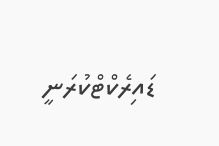ޑައިރެކްޓްކުރަނީ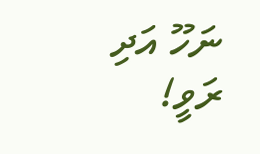ނަހޫ އަދި ރަވީ!